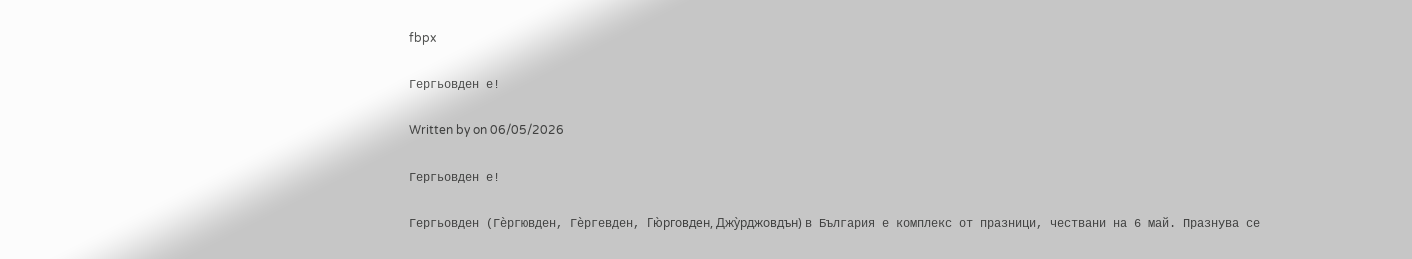fbpx

Гергьовден е!

Written by on 06/05/2026

Гергьовден е!

Гергьовден (Гѐргювден, Гѐргевден, Гю̀рговден, Джу̀рджовдън) в България е комплекс от празници, чествани на 6 май. Празнува се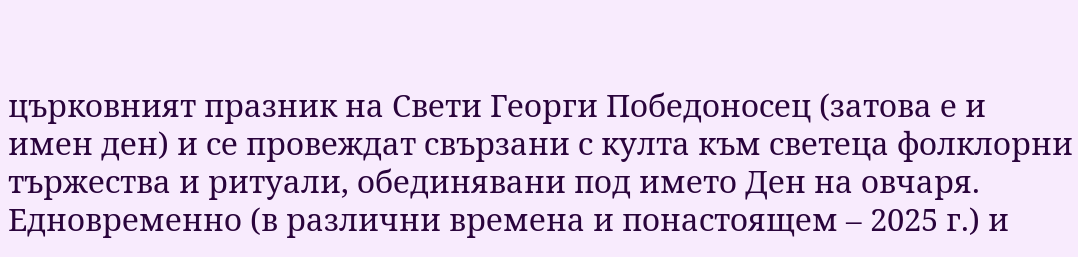църковният празник на Свети Георги Победоносец (затова е и имен ден) и се провеждат свързани с култа към светеца фолклорни тържества и ритуали, обединявани под името Ден на овчаря. Едновременно (в различни времена и понастоящем – 2025 г.) и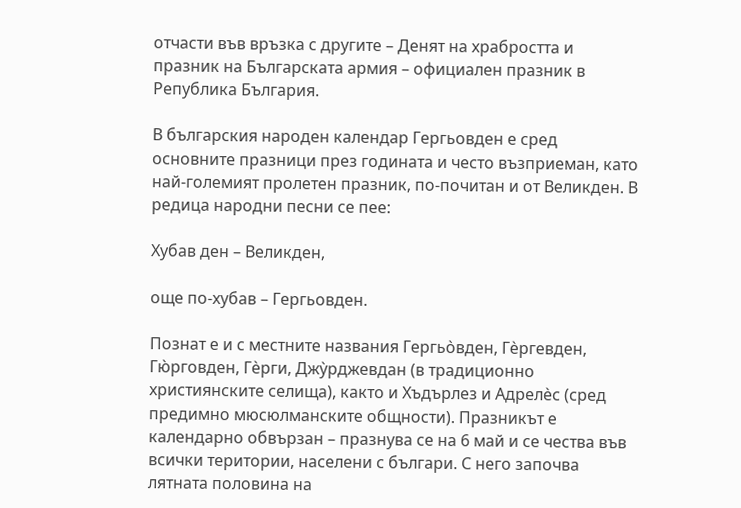отчасти във връзка с другите – Денят на храбростта и празник на Българската армия – официален празник в Република България.

В българския народен календар Гергьовден е сред основните празници през годината и често възприеман, като най-големият пролетен празник, по-почитан и от Великден. В редица народни песни се пее:

Хубав ден – Великден,

още по-хубав – Гергьовден.

Познат е и с местните названия Гергьо̀вден, Гѐргевден, Гю̀рговден, Гѐрги, Джу̀рджевдан (в традиционно християнските селища), както и Хъдърлез и Адрелѐс (сред предимно мюсюлманските общности). Празникът е календарно обвързан – празнува се на 6 май и се чества във всички територии, населени с българи. С него започва лятната половина на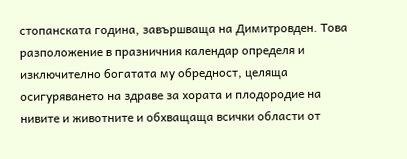стопанската година, завършваща на Димитровден. Това разположение в празничния календар определя и изключително богатата му обредност, целяща осигуряването на здраве за хората и плодородие на нивите и животните и обхващаща всички области от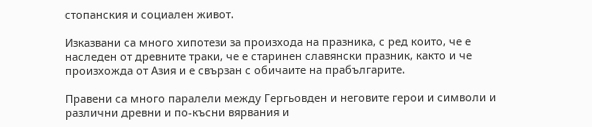стопанския и социален живот.

Изказвани са много хипотези за произхода на празника, с ред които, че е наследен от древните траки, че е старинен славянски празник, както и че произхожда от Азия и е свързан с обичаите на прабългарите.

Правени са много паралели между Гергьовден и неговите герои и символи и различни древни и по-късни вярвания и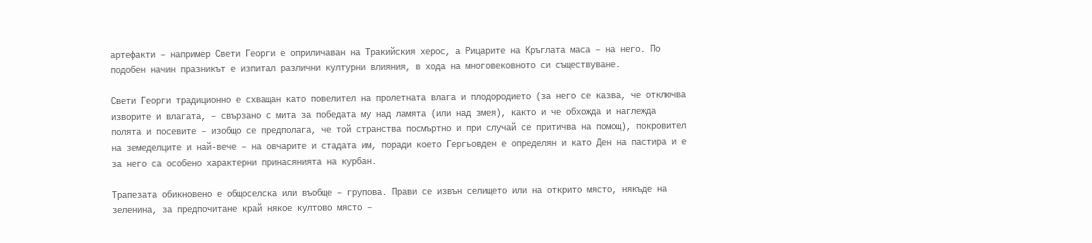артефакти – например Свети Георги е оприличаван на Тракийския херос, а Рицарите на Кръглата маса – на него. По подобен начин празникът е изпитал различни културни влияния, в хода на многовековното си съществуване.

Свети Георги традиционно е схващан като повелител на пролетната влага и плодородието (за него се казва, че отключва изворите и влагата, – свързано с мита за победата му над ламята (или над змея), както и че обхожда и наглежда полята и посевите – изобщо се предполага, че той странства посмъртно и при случай се притичва на помощ), покровител на земеделците и най-вече – на овчарите и стадата им, поради което Гергьовден е определян и като Ден на пастира и е за него са особено характерни принасянията на курбан.

Трапезата обикновено е общоселска или въобще – групова. Прави се извън селището или на открито място, някъде на зеленина, за предпочитане край някое култово място –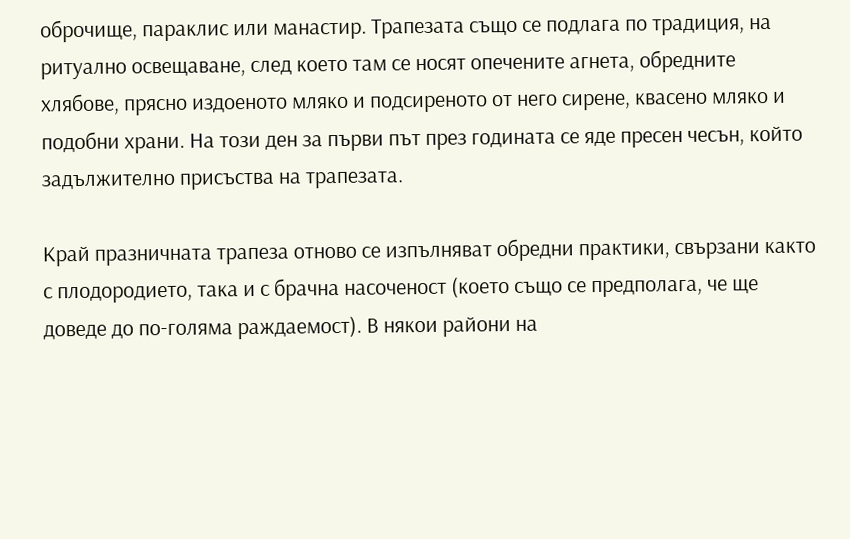оброчище, параклис или манастир. Трапезата също се подлага по традиция, на ритуално освещаване, след което там се носят опечените агнета, обредните хлябове, прясно издоеното мляко и подсиреното от него сирене, квасено мляко и подобни храни. На този ден за първи път през годината се яде пресен чесън, който задължително присъства на трапезата.

Край празничната трапеза отново се изпълняват обредни практики, свързани както с плодородието, така и с брачна насоченост (което също се предполага, че ще доведе до по-голяма раждаемост). В някои райони на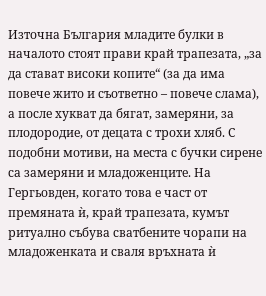Източна България младите булки в началото стоят прави край трапезата, „за да стават високи копите“ (за да има повече жито и съответно – повече слама), а после хукват да бягат, замеряни, за плодородие, от децата с трохи хляб. С подобни мотиви, на места с бучки сирене са замеряни и младоженците. На Гергьовден, когато това е част от премяната ѝ, край трапезата, кумът ритуално събува сватбените чорапи на младоженката и сваля връхната ѝ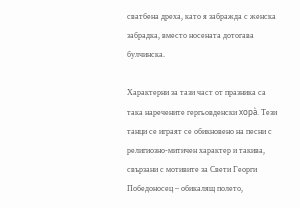сватбена дреха, като я забражда с женска забрадка, вместо носената дотогава булчинска.

Характерни за тази част от празника са така наречените гергьовденски хора̀. Тези танци се играят се обикновено на песни с религиозно-митичен характер и такива, свързани с мотивите за Свети Георги Победоносец – обикалящ полето,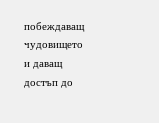побеждаващ чудовището и даващ достъп до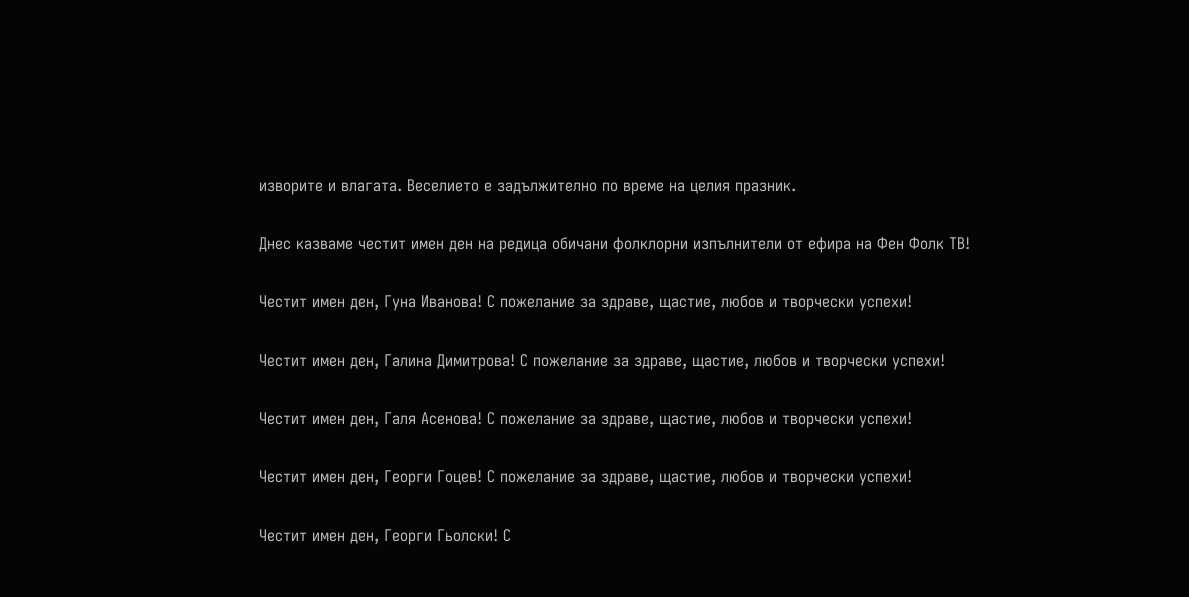изворите и влагата. Веселието е задължително по време на целия празник.

Днес казваме честит имен ден на редица обичани фолклорни изпълнители от ефира на Фен Фолк ТВ!

Честит имен ден, Гуна Иванова! С пожелание за здраве, щастие, любов и творчески успехи!

Честит имен ден, Галина Димитрова! С пожелание за здраве, щастие, любов и творчески успехи!

Честит имен ден, Галя Асенова! С пожелание за здраве, щастие, любов и творчески успехи!

Честит имен ден, Георги Гоцев! С пожелание за здраве, щастие, любов и творчески успехи!

Честит имен ден, Георги Гьолски! С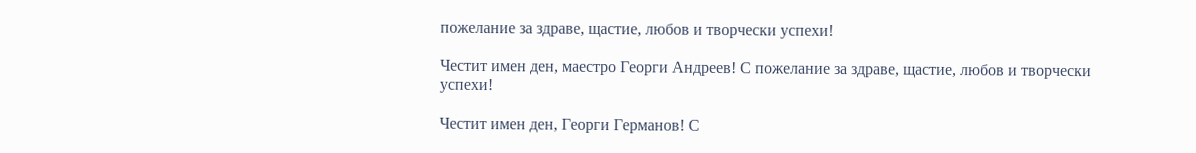пожелание за здраве, щастие, любов и творчески успехи!

Честит имен ден, маестро Георги Андреев! С пожелание за здраве, щастие, любов и творчески успехи!

Честит имен ден, Георги Германов! С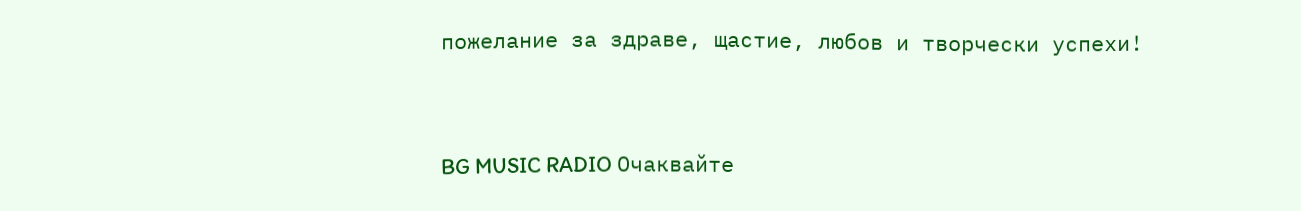пожелание за здраве, щастие, любов и творчески успехи!


BG MUSIC RADIO Очаквайте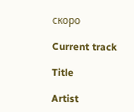скоро

Current track

Title

Artist